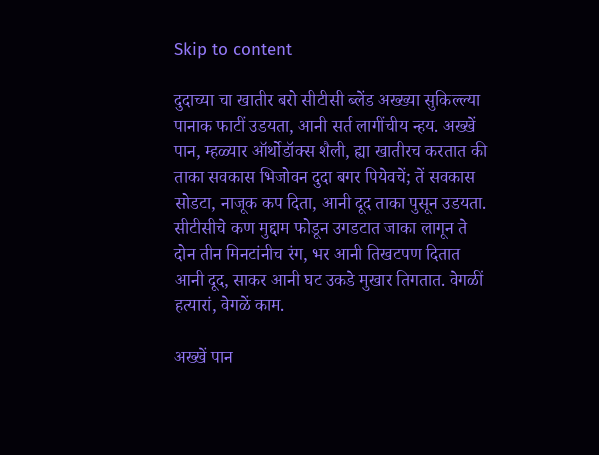Skip to content

दुदाच्या चा खातीर बरो सीटीसी ब्लेंड अख्ख्या सुकिल्ल्या पानाक फाटीं उडयता, आनी सर्त लागींचीय न्हय. अख्खें पान, म्हळ्यार ऑर्थोडॉक्स शैली, ह्या खातीरच करतात की ताका सवकास भिजोवन दुदा बगर पियेवचें; तें सवकास सोडटा, नाजूक कप दिता, आनी दूद ताका पुसून उडयता. सीटीसीचे कण मुद्दाम फोडून उगडटात जाका लागून ते दोन तीन मिनटांनीच रंग, भर आनी तिखटपण दितात आनी दूद, साकर आनी घट उकडे मुखार तिगतात. वेगळीं हत्यारां, वेगळें काम.

अख्खें पान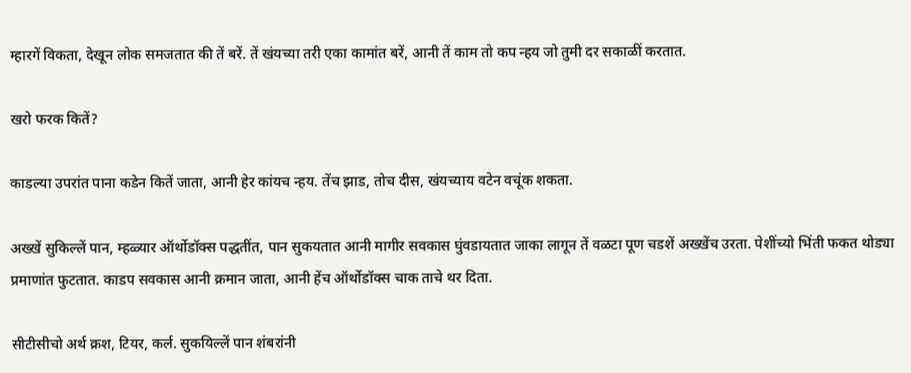म्हारगें विकता, देखून लोक समजतात की तें बरें. तें खंयच्या तरी एका कामांत बरें, आनी तें काम तो कप न्हय जो तुमी दर सकाळीं करतात.

खरो फरक कितें?

काडल्या उपरांत पाना कडेन कितें जाता, आनी हेर कांयच न्हय. तेंच झाड, तोच दीस, खंयच्याय वटेन वचूंक शकता.

अख्खें सुकिल्लें पान, म्हळ्यार ऑर्थोडॉक्स पद्धतींत, पान सुकयतात आनी मागीर सवकास घुंवडायतात जाका लागून तें वळटा पूण चडशें अख्खेंच उरता. पेशींच्यो भिंती फकत थोड्या प्रमाणांत फुटतात. काडप सवकास आनी क्रमान जाता, आनी हेंच ऑर्थोडॉक्स चाक ताचे थर दिता.

सीटीसीचो अर्थ क्रश, टियर, कर्ल. सुकयिल्लें पान शंबरांनी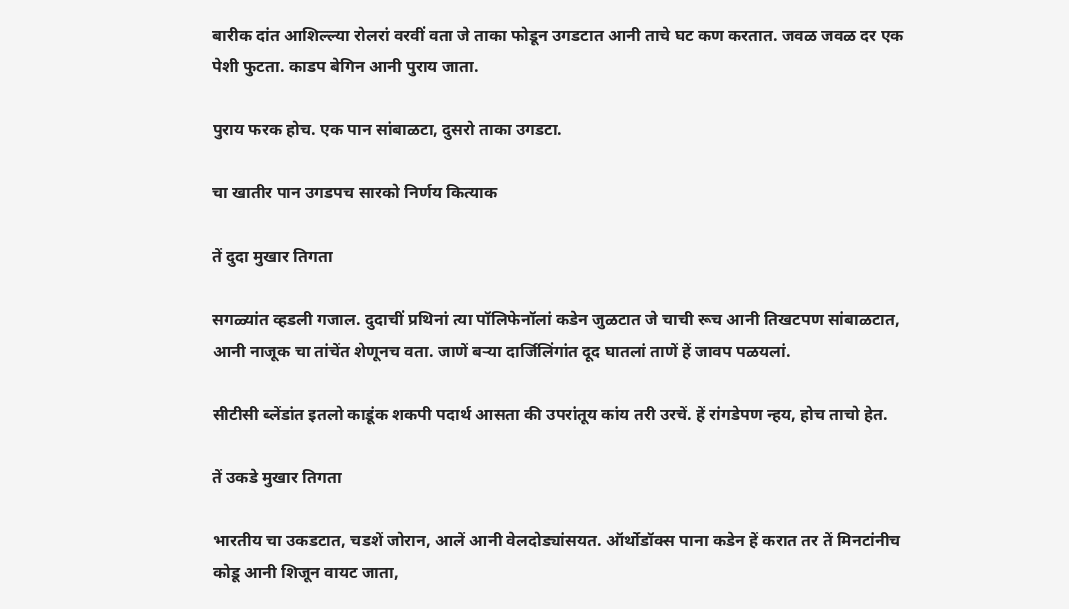बारीक दांत आशिल्ल्या रोलरां वरवीं वता जे ताका फोडून उगडटात आनी ताचे घट कण करतात. जवळ जवळ दर एक पेशी फुटता. काडप बेगिन आनी पुराय जाता.

पुराय फरक होच. एक पान सांबाळटा, दुसरो ताका उगडटा.

चा खातीर पान उगडपच सारको निर्णय कित्याक

तें दुदा मुखार तिगता

सगळ्यांत व्हडली गजाल. दुदाचीं प्रथिनां त्या पॉलिफेनॉलां कडेन जुळटात जे चाची रूच आनी तिखटपण सांबाळटात, आनी नाजूक चा तांचेंत शेणूनच वता. जाणें बऱ्या दार्जिलिंगांत दूद घातलां ताणें हें जावप पळयलां.

सीटीसी ब्लेंडांत इतलो काडूंक शकपी पदार्थ आसता की उपरांतूय कांय तरी उरचें. हें रांगडेपण न्हय, होच ताचो हेत.

तें उकडे मुखार तिगता

भारतीय चा उकडटात, चडशें जोरान, आलें आनी वेलदोड्यांसयत. ऑर्थोडॉक्स पाना कडेन हें करात तर तें मिनटांनीच कोडू आनी शिजून वायट जाता,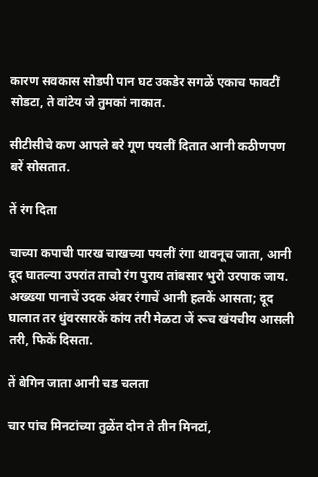कारण सवकास सोडपी पान घट उकडेर सगळें एकाच फावटीं सोडटा, ते वांटेय जे तुमकां नाकात.

सीटीसीचे कण आपले बरे गूण पयलीं दितात आनी कठीणपण बरें सोसतात.

तें रंग दिता

चाच्या कपाची पारख चाखच्या पयलीं रंगा थावनूच जाता, आनी दूद घातल्या उपरांत ताचो रंग पुराय तांबसार भुरो उरपाक जाय. अख्ख्या पानाचें उदक अंबर रंगाचें आनी हलकें आसता; दूद घालात तर धुंवरसारकें कांय तरी मेळटा जें रूच खंयचीय आसली तरी, फिकें दिसता.

तें बेगिन जाता आनी चड चलता

चार पांच मिनटांच्या तुळेंत दोन ते तीन मिनटां,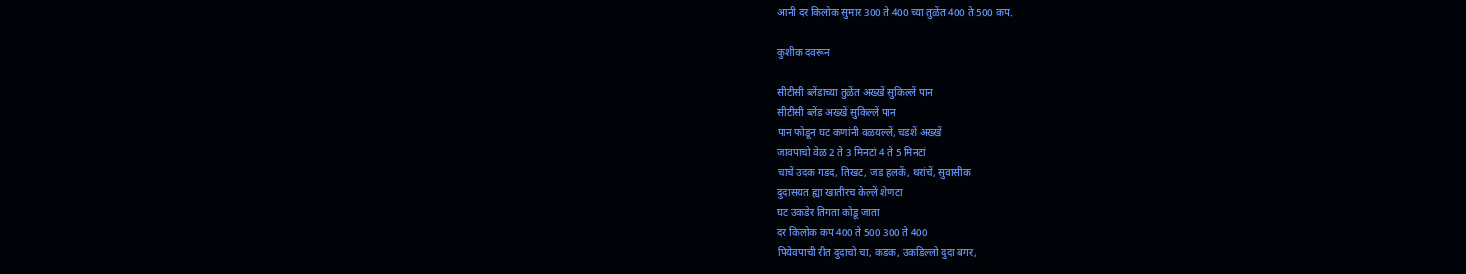आनी दर किलोक सुमार 300 ते 400 च्या तुळेंत 400 ते 500 कप.

कुशीक दवरून

सीटीसी ब्लेंडाच्या तुळेंत अख्खें सुकिल्लें पान
सीटीसी ब्लेंड अख्खें सुकिल्लें पान
पान फोडून घट कणांनी वळयल्लें, चडशें अख्खें
जावपाचो वेळ 2 ते 3 मिनटां 4 ते 5 मिनटां
चाचें उदक गडद, तिखट, जड हलकें, थरांचें, सुवासीक
दुदासयत ह्या खातीरच केल्लें शेणटा
घट उकडेर तिगता कोडू जाता
दर किलोक कप 400 ते 500 300 ते 400
पियेवपाची रीत दुदाचो चा, कडक, उकडिल्लो दुदा बगर,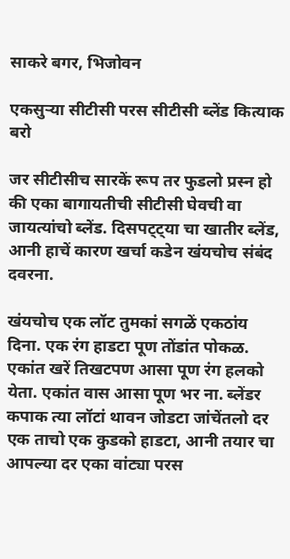साकरे बगर, भिजोवन

एकसुऱ्या सीटीसी परस सीटीसी ब्लेंड कित्याक बरो

जर सीटीसीच सारकें रूप तर फुडलो प्रस्न हो की एका बागायतीची सीटीसी घेवची वा जायत्यांचो ब्लेंड. दिसपट्ट्या चा खातीर ब्लेंड, आनी हाचें कारण खर्चा कडेन खंयचोच संबंद दवरना.

खंयचोच एक लॉट तुमकां सगळें एकठांय दिना. एक रंग हाडटा पूण तोंडांत पोकळ. एकांत खरें तिखटपण आसा पूण रंग हलको येता. एकांत वास आसा पूण भर ना. ब्लेंडर कपाक त्या लॉटां थावन जोडटा जांचेंतलो दर एक ताचो एक कुडको हाडटा, आनी तयार चा आपल्या दर एका वांट्या परस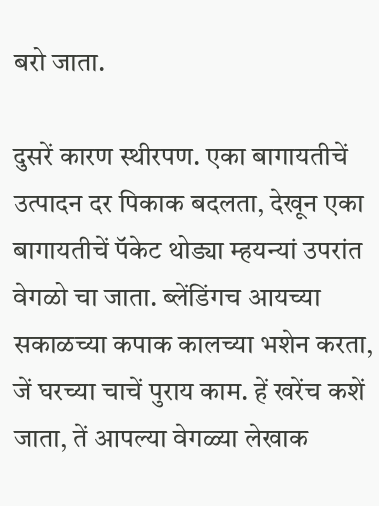बरो जाता.

दुसरें कारण स्थीरपण. एका बागायतीचें उत्पादन दर पिकाक बदलता, देखून एका बागायतीचें पॅकेट थोड्या म्हयन्यां उपरांत वेगळो चा जाता. ब्लेंडिंगच आयच्या सकाळच्या कपाक कालच्या भशेन करता, जें घरच्या चाचें पुराय काम. हें खरेंच कशें जाता, तें आपल्या वेगळ्या लेखाक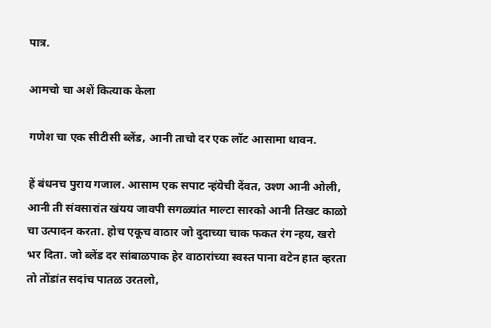पात्र.

आमचो चा अशें कित्याक केला

गणेश चा एक सीटीसी ब्लेंड, आनी ताचो दर एक लॉट आसामा थावन.

हें बंधनच पुराय गजाल. आसाम एक सपाट न्हंयेची देंवत, उश्ण आनी ओली, आनी ती संवसारांत खंयय जावपी सगळ्यांत माल्टा सारको आनी तिखट काळो चा उत्पादन करता. होच एकूच वाठार जो दुदाच्या चाक फकत रंग न्हय, खरो भर दिता. जो ब्लेंड दर सांबाळपाक हेर वाठारांच्या स्वस्त पाना वटेन हात व्हरता तो तोंडांत सदांच पातळ उरतलो,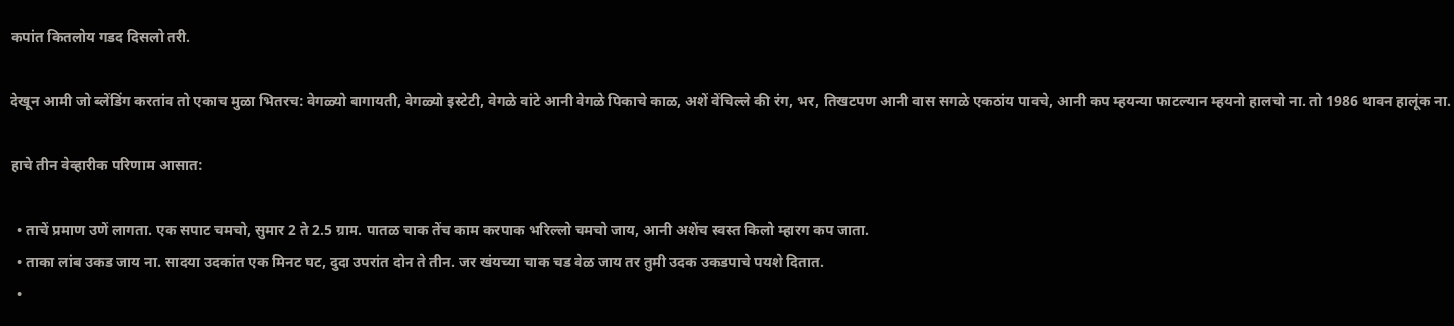कपांत कितलोय गडद दिसलो तरी.

देखून आमी जो ब्लेंडिंग करतांव तो एकाच मुळा भितरच: वेगळ्यो बागायती, वेगळ्यो इस्टेटी, वेगळे वांटे आनी वेगळे पिकाचे काळ, अशें वेंचिल्ले की रंग, भर, तिखटपण आनी वास सगळे एकठांय पावचे, आनी कप म्हयन्या फाटल्यान म्हयनो हालचो ना. तो 1986 थावन हालूंक ना.

हाचे तीन वेव्हारीक परिणाम आसात:

  • ताचें प्रमाण उणें लागता. एक सपाट चमचो, सुमार 2 ते 2.5 ग्राम. पातळ चाक तेंच काम करपाक भरिल्लो चमचो जाय, आनी अशेंच स्वस्त किलो म्हारग कप जाता.
  • ताका लांब उकड जाय ना. सादया उदकांत एक मिनट घट, दुदा उपरांत दोन ते तीन. जर खंयच्या चाक चड वेळ जाय तर तुमी उदक उकडपाचे पयशे दितात.
  •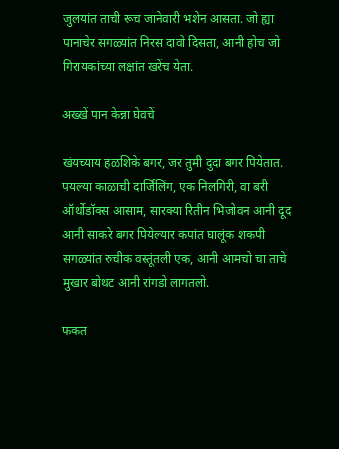जुलयांत ताची रूच जानेवारी भशेन आसता. जो ह्या पानाचेर सगळ्यांत निरस दावो दिसता, आनी होच जो गिरायकांच्या लक्षांत खरेंच येता.

अख्खें पान केन्ना घेवचें

खंयच्याय हळशिके बगर, जर तुमी दुदा बगर पियेतात. पयल्या काळाची दार्जिलिंग, एक निलगिरी, वा बरी ऑर्थोडॉक्स आसाम, सारक्या रितीन भिजोवन आनी दूद आनी साकरे बगर पियेल्यार कपांत घालूंक शकपी सगळ्यांत रुचीक वस्तूंतली एक, आनी आमचो चा ताचे मुखार बोथट आनी रांगडो लागतलो.

फकत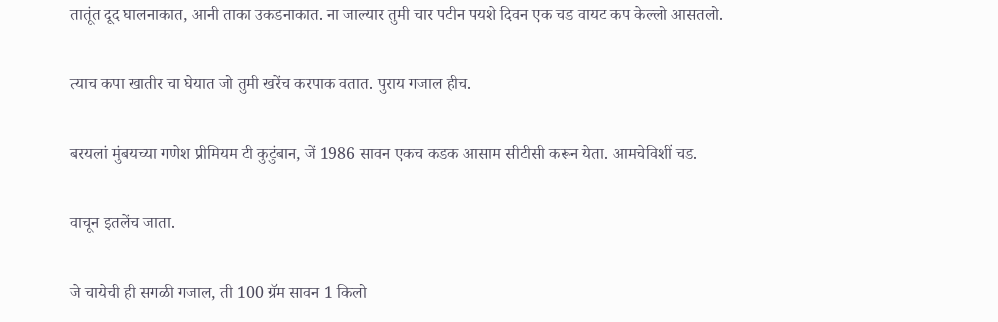तातूंत दूद घालनाकात, आनी ताका उकडनाकात. ना जाल्यार तुमी चार पटीन पयशे दिवन एक चड वायट कप केल्लो आसतलो.

त्याच कपा खातीर चा घेयात जो तुमी खरेंच करपाक वतात. पुराय गजाल हीच.

बरयलां मुंबयच्या गणेश प्रीमियम टी कुटुंबान, जें 1986 सावन एकच कडक आसाम सीटीसी करून येता. आमचेविशीं चड.

वाचून इतलेंच जाता.

जे चायेची ही सगळी गजाल, ती 100 ग्रॅम सावन 1 किलो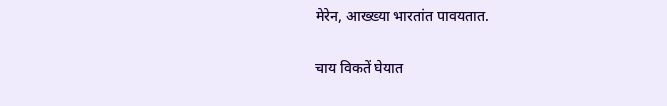मेरेन, आख्ख्या भारतांत पावयतात.

चाय विकतें घेयात